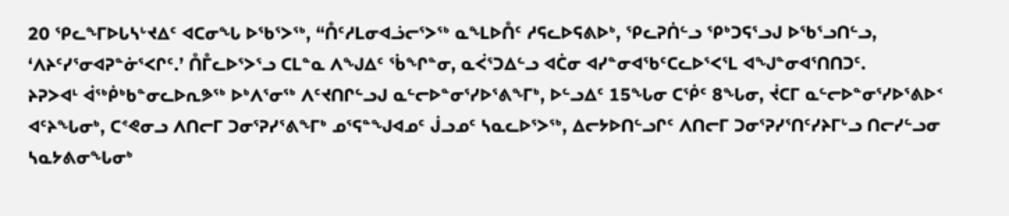20 ᕿᓚᖕᒥᐅᒐᓴᒡᔪᐃᑦ ᐊᑕᓂᖓ ᐅᖃᕐᐳᖅ, “ᑍᑦᓱᒪᓂᐊᓘᓕᕐᐳᖅ ᓇᖕᒪᐅᑍᑦ ᓱᕋᓚᐅᕋᕕᐅᒃ, ᕿᓚᕈᑏᓪᓗ ᕿᒃᑐᕋᕐᓗᒍ ᐅᖃᕐᓗᑎᓪᓗ, ‘ᐱᔨᑦᓯᕐᓂᐊᕈᓐᓃᕐᐸᒋᑦ.’ ᑍᒤᓚᐅᕐᐳᕐᓗ ᑕᒪᓐᓇ ᐱᖑᐃᑦ ᖄᖏᓐᓂ, ᓇᐹᕐᑐᐃᓪᓗ ᐊᑖᓂ ᐊᓯᓐᓂᐊᖃᑦᑕᓚᐅᕐᐸᕐᒪ ᐊᖑᓐᓂᐊᕐᑎᑎᑐᑦ.
ᔨᕈᐳᐊᒻ ᐋᖅᑮᒃᑲᓐᓂᓚᐅᕆᕗᖅ ᐅᒃᐱᕐᓂᖅ ᐱᑦᔪᑎᒋᓪᓗᒍ ᓇᓪᓕᐅᓐᓂᕐᓯᐅᕐᕕᖕᒥᒃ, ᐅᓪᓗᐃᑦ 15ᖓᓂ ᑕᖀᑦ 8ᖓᓂ, ᔫᑕᒥ ᓇᓪᓕᐅᓐᓂᕐᓯᐅᕐᕕᐅᑉ ᐊᑦᔨᖓᓂᒃ, ᑕᕝᕙᓂᓗ ᐱᑎᓕᒥ ᑐᓂᕐᕈᓯᕐᕕᖕᒥᒃ ᓄᕐᕋᓐᖑᐊᓄᑦ ᒎᓗᓄᑦ ᓴᓇᓚᐅᕐᐳᖅ, ᐃᓕᔭᐅᑎᓪᓗᒋᑦ ᐱᑎᓕᒥ ᑐᓂᕐᕈᓯᕐᑎᑦᓯᔨᒥᒡᓗ ᑎᓕᓯᓪᓗᓂ ᓴᓇᔭᕕᓂᖓᓂᒃ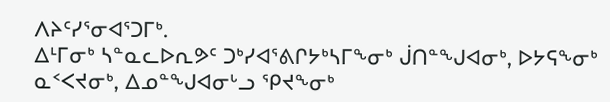ᐱᔨᑦᓯᕐᓂᐊᕐᑐᒥᒃ.
ᐃᒻᒥᓂᒃ ᓴᓐᓇᓚᐅᕆᕗᑦ ᑐᒃᓯᐊᕐᕕᒋᔭᒃᓴᒥᖕᓂᒃ ᒎᑎᓐᖑᐊᓂᒃ, ᐅᔭᕋᖕᓂᒃ ᓇᑉᐸᔪᓂᒃ, ᐃᓄᓐᖑᐊᓂᒡᓗ ᕿᔪᖕᓂᒃ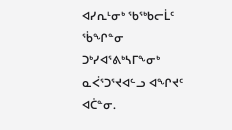ᐊᓯᕆᒻᓂᒃ ᖃᖅᑲᓕᒫᑦ ᖄᖏᓐᓂ ᑐᒃᓯᐊᕐᕕᒃᓴᒥᖕᓂᒃ ᓇᐹᕐᑐᕐᔪᐊᓪᓗ ᐊᖏᔪᑦ ᐊᑖᓐᓂ.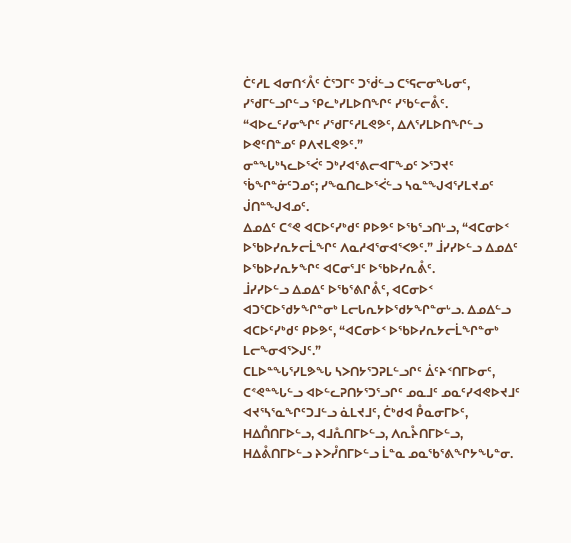ᑖᑦᓱᒪ ᐊᓂᑎᑉᐰᑦ ᑖᕐᑐᒥᑦ ᑐᖂᓪᓗ ᑕᕐᕋᓕᓂᖓᓂᑦ, ᓯᖁᒥᓪᓗᒋᓪᓗ ᕿᓚᒃᓯᒪᐅᑎᖏᑦ ᓯᖃᓪᓕᕔᑦ.
“ᐊᐅᓚᑦᓯᓂᖏᑦ ᓯᖁᒥᑦᓱᒪᕙᕗᑦ, ᐃᐱᕐᓯᒪᐅᑎᖏᓪᓗ ᐅᕙᑦᑎᓐᓄᑦ ᑭᐱᔪᒪᕙᕗᑦ.”
ᓂᓐᖓᒃᓴᓚᐅᕐᐹᑦ ᑐᒃᓯᐊᕐᕕᓕᐊᒥᖕᓄᑦ ᐳᕐᑐᔪᑦ ᖄᖏᓐᓃᑦᑐᓄᑦ; ᓯᖕᓇᑎᓚᐅᕐᐹᓪᓗ ᓴᓇᓐᖑᐊᕐᓯᒪᔪᓄᑦ ᒎᑎᓐᖑᐊᓄᑦ.
ᐃᓄᐃᑦ ᑕᕝᕙ ᐊᑕᐅᑦᓯᒃᑯᑦ ᑭᐅᕗᑦ ᐅᖃᕐᓗᑎᒡᓗ, “ᐊᑕᓂᐅᑉ ᐅᖃᐅᓯᕆᔭᓕᒫᖏᑦ ᐱᓇᓱᐊᕐᓂᐊᕐᐸᕗᑦ.” ᒨᓯᓯᐅᓪᓗ ᐃᓄᐃᑦ ᐅᖃᐅᓯᕆᔭᖏᑦ ᐊᑕᓂᕐᒧᑦ ᐅᖃᐅᓯᕆᕔᑦ.
ᒨᓯᓯᐅᓪᓗ ᐃᓄᐃᑦ ᐅᖃᕐᕕᒋᕔᑦ, ᐊᑕᓂᐅᑉ ᐊᑐᕐᑕᐅᖁᔭᖏᓐᓂᒃ ᒪᓕᒐᕆᔭᐅᖁᔭᖏᓐᓂᒡᓗ. ᐃᓄᐃᓪᓗ ᐊᑕᐅᑦᓯᒃᑯᑦ ᑭᐅᕗᑦ, “ᐊᑕᓂᐅᑉ ᐅᖃᐅᓯᕆᔭᓕᒫᖏᓐᓂᒃ ᒪᓕᖕᓂᐊᕐᐳᒍᑦ.”
ᑕᒪᐅᓐᖓᕐᓯᒪᕗᖓ ᓴᐳᑎᔭᕐᑐᕈᒪᓪᓗᒋᑦ ᐄᑦᔨᑉᑎᒥᐅᓂᑦ, ᑕᕝᕙᓐᖓᓪᓗ ᐊᐅᓪᓚᕈᑎᔭᕐᑐᕐᓗᒋᑦ ᓄᓇᒧᑦ ᓄᓇᑦᓯᐊᕙᐅᔪᒧᑦ ᐊᔪᕐᓴᕐᓇᖏᑦᑐᒧᓪᓗ ᓈᒪᔪᒧᑦ, ᑖᒃᑯᐊ ᑬᓇᓂᒥᐅᑦ, ᕼᐃᑍᑎᒥᐅᓪᓗ, ᐊᒧᕅᑎᒥᐅᓪᓗ, ᐱᕆᔧᑎᒥᐅᓪᓗ, ᕼᐃᕔᑎᒥᐅᓪᓗ ᔨᐳᓮᑎᒥᐅᓪᓗ ᒫᓐᓇ ᓄᓇᖃᕐᕕᖏᔭᖓᓐᓂ.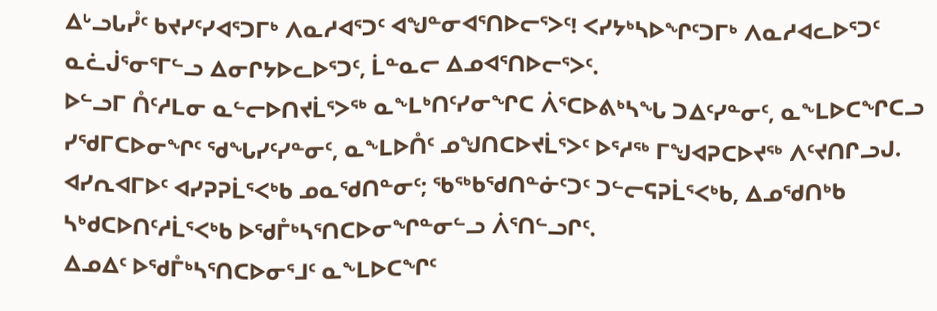ᐃᒡᓗᒐᓮᑦ ᑲᔪᓯᑦᓯᐊᕐᑐᒥᒃ ᐱᓇᓱᐊᕐᑐᑦ ᐊᖑᓐᓂᐊᕐᑎᐅᓕᕐᐳᑦ! ᐸᓯᔭᒃᓴᐅᖏᑦᑐᒥᒃ ᐱᓇᓱᐊᓚᐅᕐᑐᑦ ᓇᓛᒎᕐᓂᕐᒥᓪᓗ ᐃᓂᒋᔭᐅᓚᐅᕐᑐᑦ, ᒫᓐᓇᓕ ᐃᓄᐊᕐᑎᐅᓕᕐᐳᑦ.
ᐅᓪᓗᒥ ᑍᑦᓱᒪᓂ ᓇᓪᓕᐅᑎᔪᒫᕐᐳᖅ ᓇᖕᒪᒃᑎᑦᓯᓂᖏᑕ ᐲᕐᑕᐅᕕᒃᓴᖓ ᑐᐃᑦᓯᓐᓂᑦ, ᓇᖕᒪᐅᑕᖏᑕᓗ ᓯᖁᒥᑕᐅᓂᖏᑦ ᖁᖓᓯᑦᓯᓐᓂᑦ, ᓇᖕᒪᐅᑍᑦ ᓄᖑᑎᑕᐅᔪᒫᕐᐳᑦ ᐅᕐᓱᖅ ᒥᖑᐊᕈᑕᐅᔪᖅ ᐱᑦᔪᑎᒋᓗᒍ.
ᐊᓯᕆᐊᒥᐅᑦ ᐊᓯᕈᕈᒫᕐᐸᒃᑲ ᓄᓇᖁᑎᓐᓂᑦ; ᖃᖅᑲᖁᑎᓐᓃᑦᑐᑦ ᑐᓪᓕᕋᕈᒫᕐᐸᒃᑲ, ᐃᓄᖁᑎᒃᑲ ᓴᒃᑯᑕᐅᑎᑦᓱᒫᕐᐸᒃᑲ ᐅᖁᒤᒃᓴᕐᑎᑕᐅᓂᖏᓐᓂᓪᓗ ᐲᕐᑎᓪᓗᒋᑦ.
ᐃᓄᐃᑦ ᐅᖁᒤᒃᓴᕐᑎᑕᐅᓂᕐᒧᑦ ᓇᖕᒪᐅᑕᖏᑦ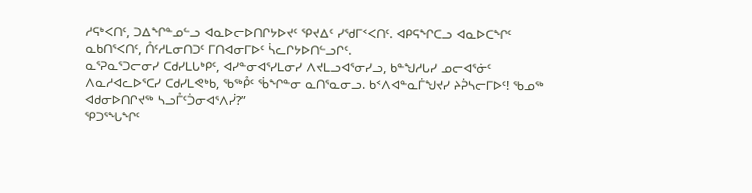ᓱᕋᒃᐸᑎᑦ, ᑐᐃᖏᓐᓄᓪᓗ ᐊᓇᐅᓕᐅᑎᒋᔭᐅᔪᑦ ᕿᔪᐃᑦ ᓯᖁᒥᑉᐸᑎᑦ. ᐊᑭᕋᖏᑕᓗ ᐊᓇᐅᑕᖏᑦ ᓇᑲᑎᕐᐸᑎᑦ, ᑍᑦᓱᒪᓂᑎᑐᑦ ᒥᑎᐊᓂᒥᐅᑦ ᓵᓚᒋᔭᐅᑎᓪᓗᒋᑦ.
ᓇᕐᕈᓇᕐᑐᓕᓂᓯ ᑕᑯᓯᒪᒐᒃᑭᑦ, ᐊᓯᓐᓂᐊᕐᓯᒪᓂᓯ ᐱᔪᒪᓗᐊᕐᓂᓯᓗ, ᑲᓐᖑᓱᒐᓯ ᓄᓕᐊᕐᓃᑦ ᐱᓇᓱᐊᓚᐅᕐᑕᓯ ᑕᑯᓯᒪᕙᒃᑲ, ᖃᖅᑬᑦ ᖄᖏᓐᓂ ᓇᑎᕐᓇᓂᓗ. ᑲᑉᐱᐊᓐᓇᒦᖑᔪᓯ ᔨᕉᓴᓕᒥᐅᑦ! ᖃᓄᖅ ᐊᑯᓂᐅᑎᒋᔪᖅ ᓴᓗᒤᑦᑑᓂᐊᕐᐱᓰ?”
ᕿᑐᕐᖓᖏᑦ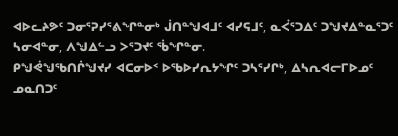ᐊᐅᓚᔨᕗᑦ ᑐᓂᕐᕈᓯᕐᕕᖏᓐᓂᒃ ᒎᑎᓐᖑᐊᒧᑦ ᐊᓯᕋᒧᑦ, ᓇᐹᕐᑐᐃᑦ ᑐᖑᔪᐃᓐᓇᕐᑐᑦ ᓴᓂᐊᓐᓂ, ᐱᖑᐃᓪᓗ ᐳᕐᑐᔪᑦ ᖄᖏᓐᓂ.
ᑭᖑᕚᖑᖃᑎᒌᖑᔪᓯ ᐊᑕᓂᐅᑉ ᐅᖃᐅᓯᕆᔭᖏᑦ ᑐᓴᕐᓯᒋᒃ, ᐃᓴᕆᐊᓕᒥᐅᓄᑦ ᓄᓇᑎᑐᑦ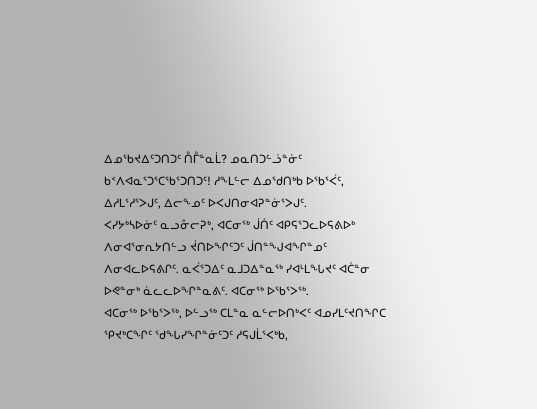ᐃᓄᖃᔪᐃᑦᑐᑎᑐᑦ ᑍᒤᓐᓇᒫ? ᓄᓇᑎᑐᓪᓘᓐᓃᑦ ᑲᑉᐱᐊᓇᕐᑐᕐᑕᖃᕐᑐᑎᑐᑦ! ᓱᖕᒪᓪᓕ ᐃᓄᖁᑎᒃᑲ ᐅᖃᕐᐹᑦ, ᐃᓱᒪᕐᓱᕐᐳᒍᑦ, ᐃᓕᖕᓄᑦ ᐅᐸᒍᑎᓂᐊᕈᓐᓃᕐᐳᒍᑦ.
ᐸᓯᔭᒃᓴᐅᓃᑦ ᓇᓗᓁᓕᕈᒃ, ᐊᑕᓂᖅ ᒎᑏᑦ ᐊᑭᕋᕐᑐᓚᐅᕋᕕᐅᒃ ᐱᓂᐊᕐᓂᕆᔭᑎᓪᓗ ᔫᑎᐅᖏᑦᑐᑦ ᒎᑎᓐᖑᐊᖏᓐᓄᑦ ᐱᓂᐊᓚᐅᕋᕕᒋᑦ. ᓇᐹᕐᑐᐃᑦ ᓇᒧᑐᐃᓐᓇᖅ ᓯᐊᒻᒪᖓᔪᑦ ᐊᑖᓐᓂ ᐅᕙᓐᓂᒃ ᓈᓚᓚᐅᖏᓐᓇᕕᑦ. ᐊᑕᓂᖅ ᐅᖃᕐᐳᖅ.
ᐊᑕᓂᖅ ᐅᖃᕐᐳᖅ, ᐅᓪᓗᖅ ᑕᒪᓐᓇ ᓇᓪᓕᐅᑎᒃᐸᑦ ᐊᓄᓯᒪᑦᔪᑎᖏᑕ ᕿᔪᒃᑕᖏᑦ ᖁᖓᓯᖏᓐᓃᑦᑐᑦ ᓱᕋᒍᒫᕐᐸᒃᑲ,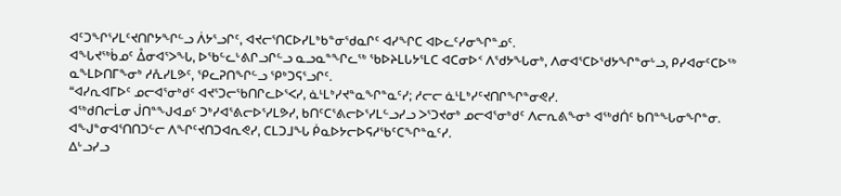ᐊᑦᑐᖏᕐᓯᒪᑦᔪᑎᒋᔭᖏᓪᓗ ᐲᔭᕐᓗᒋᑦ, ᐊᔪᓕᕐᑎᑕᐅᓯᒪᒃᑲᓐᓂᖁᓇᒋᑦ ᐊᓯᖏᑕ ᐊᐅᓚᑦᓯᓂᖏᓐᓄᑦ.
ᐊᖓᔪᖅᑳᓄᑦ ᐂᓂᐊᕐᐳᖓ, ᐅᖃᓪᓚᒡᕕᒋᓗᒋᓪᓗ ᓇᓗᓇᓐᖏᓚᖅ ᖃᐅᔨᒪᒐᔭᕐᒪᑕ ᐊᑕᓂᐅᑉ ᐱᖁᔭᖓᓂᒃ, ᐱᓂᐊᕐᑕᐅᖁᔭᖏᓐᓂᒡᓗ, ᑭᓯᐊᓂᑦᑕᐅᖅ ᓇᖕᒪᐅᑎᒥᖕᓂᒃ ᓱᕅᓯᒪᕗᑦ, ᕿᓚᕈᑎᖏᓪᓗ ᕿᒃᑐᕋᕐᓗᒋᑦ.
“ᐊᓯᕆᐊᒥᐅᑦ ᓄᓕᐊᕐᓂᒃᑯᑦ ᐊᔪᕐᑐᓕᖃᑎᒋᓚᐅᕐᐸᓯ, ᓈᒻᒪᒃᓯᔪᓐᓇᖏᓐᓇᑦᓯ; ᓱᓕᓕ ᓈᒻᒪᒃᓯᑦᔪᑎᒋᖏᓐᓂᕙᓯ.
ᐊᖅᑯᑎᓕᒫᓂ ᒎᑎᓐᖑᐊᓄᑦ ᑐᒃᓯᐊᕐᕕᓕᐅᕐᓯᒪᕗᓯ, ᑲᑎᑦᑕᕐᕕᓕᐅᕐᓯᒪᓪᓗᓯᓗ ᐳᕐᑐᔪᓂᒃ ᓄᓕᐊᕐᓂᒃᑯᑦ ᐱᓕᕆᕕᖕᓂᒃ ᐊᖅᑯᑏᑦ ᑲᑎᓐᖓᓂᖏᓐᓂ. ᐊᖑᓐᓂᐊᕐᑎᑎᑐᓪᓕ ᐱᖏᑦᔪᑎᑐᐊᕆᕙᓯ, ᑕᒪᑐᒧᖓ ᑮᓇᐅᔭᓕᐅᕋᓱᖃᑦᑕᖏᓐᓇᑦᓯ.
ᐃᒡᓗᓯᓗ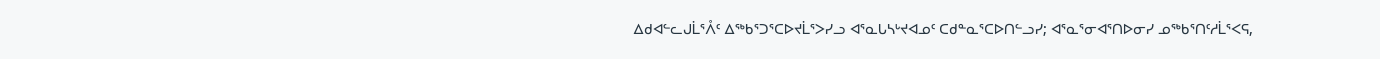ᐃᑯᐊᓪᓚᒍᒫᕐᐰᑦ ᐃᖅᑲᕐᑐᕐᑕᐅᔪᒫᕐᐳᓯᓗ ᐊᕐᓇᒐᓴᒡᔪᐊᓄᑦ ᑕᑯᓐᓇᕐᑕᐅᑎᓪᓗᓯ; ᐊᕐᓇᕐᓂᐊᕐᑎᐅᓂᓯ ᓄᖅᑲᕐᑎᑦᓱᒫᕐᐸᕋ,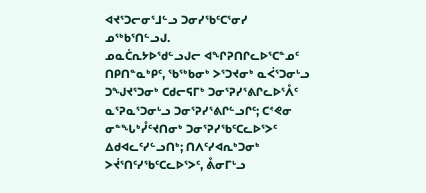ᐊᔪᕐᑐᓕᓂᕐᒧᓪᓗ ᑐᓂᓯᖃᑦᑕᕐᓂᓯ ᓄᖅᑲᕐᑎᓪᓗᒍ.
ᓄᓇᑖᕆᔭᐅᖁᓪᓗᒍᓕ ᐊᖏᕈᑎᒋᓚᐅᕐᑕᓐᓄᑦ ᑎᑭᑎᓐᓇᒃᑭᑦ, ᖃᖅᑲᓂᒃ ᐳᕐᑐᔪᓂᒃ ᓇᐹᕐᑐᓂᒡᓗ ᑐᖑᔪᕐᑐᓂᒃ ᑕᑯᓕᕋᒥᒃ ᑐᓂᕐᕈᓯᕐᕕᒋᓚᐅᕐᐰᑦ ᓇᕐᕈᓇᕐᑐᓂᒡᓗ ᑐᓂᕐᕈᓯᕐᕕᒋᓪᓗᒋᑦ; ᑕᕝᕙᓂ ᓂᓐᖓᒃᓮᑦᔪᑎᓂᒃ ᑐᓂᕐᕈᓯᖃᑦᑕᓚᐅᕐᐳᑦ ᐃᑯᐊᓚᑦᓯᓪᓗᑎᒃ; ᑎᐱᑦᓯᐊᕆᒃᑐᓂᒃ ᐳᔫᕐᑎᑦᓯᖃᑦᑕᓚᐅᕐᐳᑦ, ᕔᓂᒥᒡᓗ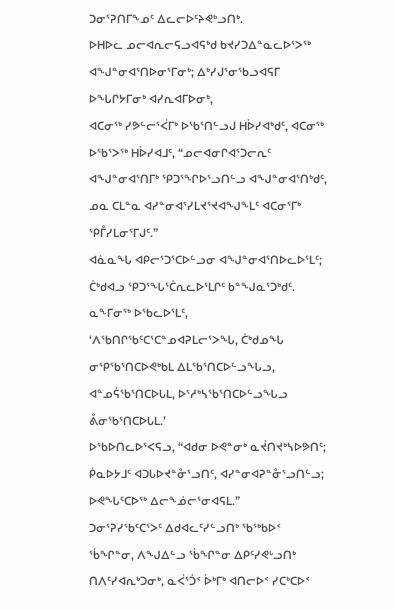ᑐᓂᕐᕈᑎᒥᖕᓄᑦ ᐃᓚᓕᐅᑦᔨᕙᒃᓗᑎᒃ.
ᐅᕼᐅᓚ ᓄᓕᐊᕆᓕᕋᓗᐊᕋᒃᑯ ᑲᔪᓯᑐᐃᓐᓇᓚᐅᕐᐳᖅ ᐊᖑᓐᓂᐊᕐᑎᐅᓂᕐᒥᓂᒃ; ᐃᒃᓯᒍᕐᓂᖃᓗᐊᕋᒥ ᐅᖓᒋᔭᒥᓂᒃ ᐊᓯᕆᐊᒥᐅᓂᒃ,
ᐊᑕᓂᖅ ᓯᕗᓪᓕᕐᐹᒥᒃ ᐅᖃᕐᑎᓪᓗᒍ ᕼᐆᓯᐊᒃᑯᑦ, ᐊᑕᓂᖅ ᐅᖃᕐᐳᖅ ᕼᐆᓯᐊᒧᑦ, “ᓄᓕᐊᓂᒋᐊᕐᑐᓕᕆᑦ ᐊᖑᓐᓂᐊᕐᑎᒥᒃ ᕿᑐᕐᖏᐅᕐᓗᑎᓪᓗ ᐊᖑᓐᓂᐊᕐᑎᒃᑯᑦ, ᓄᓇ ᑕᒪᓐᓇ ᐊᓯᓐᓂᐊᕐᓯᒪᔪᕐᔪᐊᖑᖕᒪᑦ ᐊᑕᓂᕐᒥᒃ ᕿᒤᓯᒪᓂᕐᒥᒍᑦ.”
ᐊᓈᓇᖓ ᐊᑭᓕᕐᑐᕐᑕᐅᓪᓗᓂ ᐊᖑᓐᓂᐊᕐᑎᐅᓚᐅᕐᒪᑦ; ᑖᒃᑯᐊᓗ ᕿᑐᕐᖓᕐᑖᕆᓚᐅᕐᒪᒋᑦ ᑲᓐᖑᓇᕐᑐᒃᑯᑦ. ᓇᖕᒥᓂᖅ ᐅᖃᓚᐅᕐᒪᑦ, ‘ᐱᖃᑎᒋᖃᑦᑕᕐᑕᓐᓄᐊᕈᒪᓕᕐᐳᖓ, ᑖᒃᑯᓄᖓ ᓂᕿᖃᕐᑎᑕᐅᕙᒃᑲᒪ ᐃᒪᖃᕐᑎᑕᐅᓪᓗᖓᓗ, ᐊᓐᓄᕌᖃᕐᑎᑕᐅᒐᒪ, ᐅᕐᓱᒃᓴᖃᕐᑎᑕᐅᓪᓗᖓᓗ ᕔᓂᖃᕐᑎᑕᐅᒐᒪ.’
ᐅᖃᐅᑎᓚᐅᕐᐸᕋᓗ, “ᐊᑯᓂ ᐅᕙᓐᓂᒃ ᓇᔫᑎᔪᒃᓴᐅᕗᑎᑦ; ᑮᓇᐅᔭᒧᑦ ᐊᑐᒐᐅᔪᓐᓁᕐᓗᑎᑦ, ᐊᓯᓐᓂᐊᕈᓐᓁᕐᓗᑎᓪᓗ; ᐅᕙᖓᑦᑕᐅᖅ ᐃᓕᖕᓅᓕᕐᓂᐊᕋᒪ.”
ᑐᓂᕐᕈᓯᖃᑦᑕᕐᐳᑦ ᐃᑯᐊᓚᑦᓯᓪᓗᑎᒃ ᖃᖅᑲᐅᑉ ᖄᖏᓐᓂ, ᐱᖑᐃᓪᓗ ᖄᖏᓐᓂ ᐃᑭᑦᓯᕙᒡᓗᑎᒃ ᑎᐱᑦᓯᐊᕆᒃᑐᓂᒃ, ᓇᐹᕐᑑᑉ ᐆᒃᒥᒃ ᐊᑎᓕᐅᑉ ᓯᑕᒃᑕᐅᑉ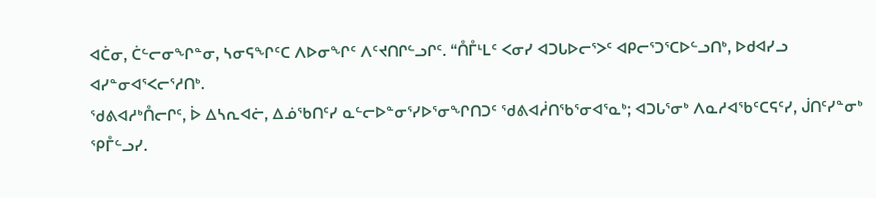ᐊᑖᓂ, ᑖᓪᓕᓂᖏᓐᓂ, ᓴᓂᕋᖏᑦᑕ ᐱᐅᓂᖏᑦ ᐱᑦᔪᑎᒋᓪᓗᒋᑦ. “ᑍᒤᒻᒪᑦ ᐸᓂᓯ ᐊᑐᒐᐅᓕᕐᐳᑦ ᐊᑭᓕᕐᑐᕐᑕᐅᓪᓗᑎᒃ, ᐅᑯᐊᓯᓗ ᐊᓯᓐᓂᐊᕐᐸᓕᕐᓱᑎᒃ.
ᖁᕕᐊᓱᒃᑍᓕᒋᑦ, ᐆ ᐃᓴᕆᐊᓖ, ᐃᓅᖃᑎᑦᓯ ᓇᓪᓕᐅᓐᓂᕐᓯᐅᕐᓂᖏᑎᑐᑦ ᖁᕕᐊᓲᑎᖃᕐᓂᐊᕐᓇᒃ; ᐊᑐᒐᕐᓂᒃ ᐱᓇᓱᐊᖃᑦᑕᕋᑦᓯ, ᒎᑎᑦᓯᓐᓂᒃ ᕿᒤᓪᓗᓯ.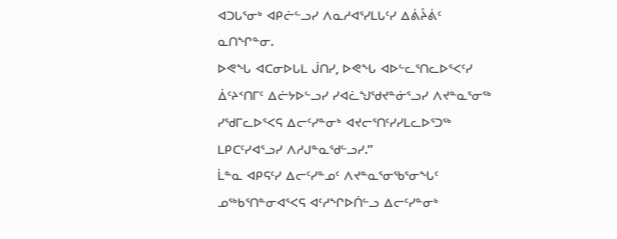ᐊᑐᒐᕐᓂᒃ ᐊᑭᓖᓪᓗᓯ ᐱᓇᓱᐊᕐᓯᒪᒐᑦᓯ ᐃᕖᔧᕖᑦ ᓇᑎᖏᓐᓂ.
ᐅᕙᖓ ᐊᑕᓂᐅᒐᒪ ᒎᑎᓯ, ᐅᕙᖓ ᐊᐅᓪᓚᕐᑎᓚᐅᕐᐸᑦᓯ ᐄᑦᔨᑉᑎᒥᑦ ᐃᓖᔭᐅᓪᓗᓯ ᓯᐊᓛᖑᖁᔪᓐᓃᕐᓗᓯ ᐱᔪᓐᓇᕐᓂᖅ ᓯᖁᒥᓚᐅᕐᐸᕋ ᐃᓕᑦᓯᓐᓂᒃ ᐊᔪᓕᕐᑎᑦᓯᓯᒪᓚᐅᕐᑐᖅ ᒪᑭᑕᑦᓯᐊᕐᓗᓯ ᐱᓱᒍᓐᓇᖁᓪᓗᓯ.”
ᒫᓐᓇ ᐊᑭᕋᑦᓯ ᐃᓕᑦᓯᓐᓄᑦ ᐱᔪᓐᓇᕐᓂᖃᕐᓂᖓᑦ ᓄᖅᑲᕐᑎᓐᓂᐊᕐᐸᕋ ᐊᑦᓱᖏᐅᑏᓪᓗ ᐃᓕᑦᓯᓐᓂᒃ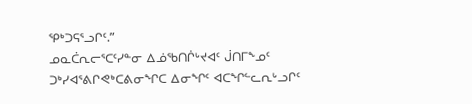ᕿᒃᑐᕋᕐᓗᒋᑦ.”
ᓄᓇᑖᕆᓕᕐᑕᑦᓯᓐᓂ ᐃᓅᖃᑎᒌᒡᔪᐊᑦ ᒎᑎᒥᖕᓄᑦ ᑐᒃᓯᐊᕐᕕᒋᕙᒃᑕᕕᓂᖏᑕ ᐃᓂᖏᑦ ᐊᑕᖏᓪᓚᕆᒡᓗᒋᑦ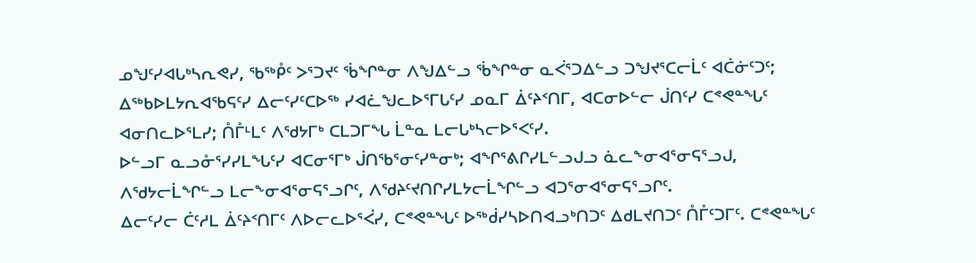ᓄᖑᑦᓯᐊᒐᒃᓴᕆᕙᓯ, ᖃᖅᑬᑦ ᐳᕐᑐᔪᑦ ᖄᖏᓐᓂ ᐱᖑᐃᓪᓗ ᖄᖏᓐᓂ ᓇᐹᕐᑐᐃᓪᓗ ᑐᖑᔪᕐᑕᓕᒫᑦ ᐊᑖᓃᑦᑐᑦ;
ᐃᖅᑲᐅᒪᔭᕆᐊᖃᕋᑦᓯ ᐃᓕᑦᓯᑦᑕᐅᖅ ᓯᐊᓛᖑᓚᐅᕐᒥᒐᑦᓯ ᓄᓇᒥ ᐄᑦᔨᑉᑎᒥ, ᐊᑕᓂᐅᓪᓕ ᒎᑎᑦᓯ ᑕᕝᕙᓐᖓᑦ ᐊᓂᑎᓚᐅᕐᒪᓯ; ᑍᒤᒻᒪᑦ ᐱᖁᔭᒥᒃ ᑕᒪᑐᒥᖓ ᒫᓐᓇ ᒪᓕᒐᒃᓴᓕᐅᕐᐸᑦᓯ.
ᐅᓪᓗᒥ ᓇᓗᓁᕐᓯᓯᒪᖓᑦᓯ ᐊᑕᓂᕐᒥᒃ ᒎᑎᖃᕐᓂᑦᓯᓐᓂᒃ; ᐊᖏᕐᕕᒋᓯᒪᓪᓗᒍᓗ ᓈᓚᖕᓂᐊᕐᓂᕋᕐᓗᒍ, ᐱᖁᔭᓕᒫᖏᓪᓗ ᒪᓕᖕᓂᐊᕐᓂᕋᕐᓗᒋᑦ, ᐱᖁᔨᑦᔪᑎᒋᓯᒪᔭᓕᒫᖏᓪᓗ ᐊᑐᕐᓂᐊᕐᓂᕋᕐᓗᒋᑦ.
ᐃᓕᑦᓯᓕ ᑖᑦᓱᒪ ᐄᑦᔨᑉᑎᒥᑦ ᐱᐅᓕᓚᐅᕐᐹᓯ, ᑕᕝᕙᓐᖓᑦ ᐅᖅᑰᓯᓴᐅᑎᐊᓗᒃᑎᑐᑦ ᐃᑯᒪᔪᑎᑐᑦ ᑍᒤᑦᑐᒥᑦ. ᑕᕝᕙᓐᖓᑦ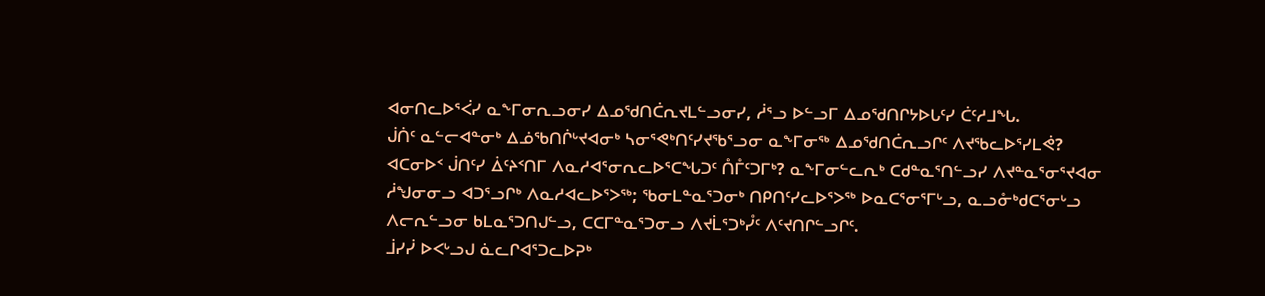ᐊᓂᑎᓚᐅᕐᐹᓯ ᓇᖕᒥᓂᕆᓗᓂᓯ ᐃᓄᖁᑎᑖᕆᔪᒪᓪᓗᓂᓯ, ᓲᕐᓗ ᐅᓪᓗᒥ ᐃᓄᖁᑎᒋᔭᐅᒐᑦᓯ ᑖᑦᓱᒧᖓ.
ᒎᑏᑦ ᓇᓪᓕᐊᓐᓂᒃ ᐃᓅᖃᑎᒌᒡᔪᐊᓂᒃ ᓴᓂᕐᕙᒃᑎᑦᓯᔪᖃᕐᓗᓂ ᓇᖕᒥᓂᖅ ᐃᓄᖁᑎᑖᕆᓗᒋᑦ ᐱᔪᖃᓚᐅᕐᓯᒪᕚ? ᐊᑕᓂᐅᑉ ᒎᑎᑦᓯ ᐄᑦᔨᑉᑎᒥ ᐱᓇᓱᐊᕐᓂᕆᓚᐅᕐᑕᖓᑐᑦ ᑍᒤᑦᑐᒥᒃ? ᓇᖕᒥᓂᓪᓚᕆᒃ ᑕᑯᓐᓇᕐᑎᓪᓗᓯ ᐱᔪᓐᓇᕐᓂᕐᔪᐊᓂ ᓲᖑᓂᓂᓗ ᐊᑐᕐᓗᒋᒃ ᐱᓇᓱᐊᓚᐅᕐᐳᖅ; ᖃᓂᒪᓐᓇᕐᑐᓂᒃ ᑎᑭᑎᑦᓯᓚᐅᕐᐳᖅ ᐅᓇᑕᕐᓂᕐᒥᒡᓗ, ᓇᓗᓁᒃᑯᑕᕐᓂᒡᓗ ᐱᓕᕆᓪᓗᓂ ᑲᒪᓇᕐᑐᑎᒍᓪᓗ, ᑕᑕᒥᓐᓇᕐᑐᓂᓗ ᐱᔪᒫᕐᑐᒃᓮᑦ ᐱᑦᔪᑎᒋᓪᓗᒋᑦ.
ᒨᓯᓰ ᐅᐸᒡᓗᒍ ᓈᓚᒋᐊᕐᑐᓚᐅᕈᒃ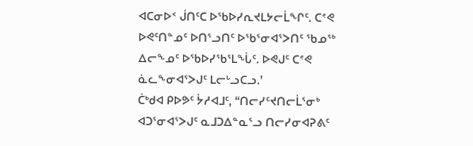ᐊᑕᓂᐅᑉ ᒎᑎᑦᑕ ᐅᖃᐅᓯᕆᔪᒪᔭᓕᒫᖏᑦ. ᑕᕝᕙ ᐅᕙᑦᑎᓐᓄᑦ ᐅᑎᕐᓗᑎᑦ ᐅᖃᕐᓂᐊᕐᐳᑎᑦ ᖃᓄᖅ ᐃᓕᖕᓄᑦ ᐅᖃᐅᓯᖃᕐᒪᖔᑦ. ᐅᕙᒍᑦ ᑕᕝᕙ ᓈᓚᖕᓂᐊᕐᐳᒍᑦ ᒪᓕᒡᓗᑕᓗ.’
ᑖᒃᑯᐊ ᑭᐅᕗᑦ ᔮᓱᐊᒧᑦ, “ᑎᓕᓯᑦᔪᑎᓕᒫᕐᓂᒃ ᐊᑐᕐᓂᐊᕐᐳᒍᑦ ᓇᒧᑐᐃᓐᓇᕐᓗ ᑎᓕᓯᓂᐊᕈᕕᑦ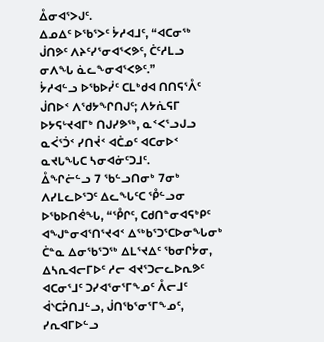ᐂᓂᐊᕐᐳᒍᑦ.
ᐃᓄᐃᑦ ᐅᖃᕐᐳᑦ ᔮᓱᐊᒧᑦ, “ᐊᑕᓂᖅ ᒎᑎᕗᑦ ᐱᔨᑦᓯᕐᓂᐊᕐᐸᕗᑦ, ᑖᑦᓱᒪᓗ ᓂᐱᖓ ᓈᓚᖕᓂᐊᕐᐸᕗᑦ.”
ᔮᓱᐊᓪᓗ ᐅᖃᐅᓰᑦ ᑕᒪᒃᑯᐊ ᑎᑎᕋᕐᐰᑦ ᒎᑎᐅᑉ ᐱᖁᔭᖏᑎᒍᑦ; ᐱᔭᕇᕋᒥ ᐅᔭᕋᒡᔪᐊᒥᒃ ᑎᒍᓯᕗᖅ, ᓇᑉᐸᕐᓗᒍᓗ ᓇᐹᕐᑑᑉ ᓯᑎᔫᑉ ᐊᑖᓄᑦ ᐊᑕᓂᐅᑉ ᓇᔪᒐᖓᑕ ᓴᓂᐊᓃᑦᑐᒧᑦ.
ᐂᖏᓖᓪᓗ 7 ᖃᓪᓗᑎᓂᒃ 7ᓂᒃ ᐱᓯᒪᓚᐅᕐᑐᑦ ᐃᓚᖓᑦᑕ ᕾᓪᓗᓂ ᐅᖃᐅᑎᕚᖓ, “ᕾᒋᑦ, ᑕᑯᑎᓐᓂᐊᕋᒃᑭᑦ ᐊᖑᓐᓂᐊᕐᑎᕐᔪᐊᑉ ᐃᖅᑲᕐᑐᕐᑕᐅᓂᖓᓂᒃ ᑖᓐᓇ ᐃᓂᖃᕐᑐᖅ ᐃᒪᕐᔪᐃᑦ ᖃᓂᒋᔮᓂ,
ᐃᓴᕆᐊᓕᒥᐅᑦ ᓱᓕ ᐊᔪᕐᑐᓕᓚᐅᕆᕗᑦ ᐊᑕᓂᕐᒧᑦ ᑐᓯᐊᕐᓂᕐᒥᖕᓄᑦ ᐰᓕᒧᑦ ᐋᔅᑕᕉᑎᒧᓪᓗ, ᒎᑎᖃᕐᓂᕐᒥᖕᓄᑦ, ᓯᕆᐊᒥᐅᓪᓗ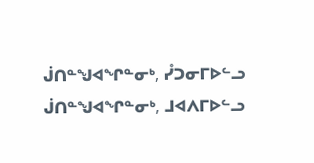ᒎᑎᓐᖑᐊᖏᓐᓂᒃ, ᓮᑐᓂᒥᐅᓪᓗ ᒎᑎᓐᖑᐊᖏᓐᓂᒃ, ᒧᐊᐱᒥᐅᓪᓗ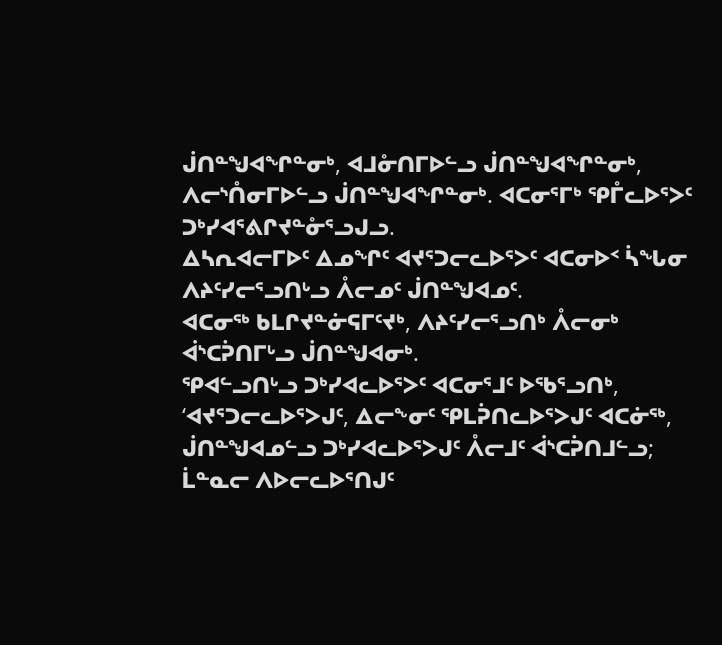ᒎᑎᓐᖑᐊᖏᓐᓂᒃ, ᐊᒧᓁᑎᒥᐅᓪᓗ ᒎᑎᓐᖑᐊᖏᓐᓂᒃ, ᐱᓕᔅᑍᓂᒥᐅᓪᓗ ᒎᑎᓐᖑᐊᖏᓐᓂᒃ. ᐊᑕᓂᕐᒥᒃ ᕿᒤᓚᐅᕐᐳᑦ ᑐᒃᓯᐊᕐᕕᒋᔪᓐᓁᕐᓗᒍᓗ.
ᐃᓴᕆᐊᓕᒥᐅᑦ ᐃᓄᖏᑦ ᐊᔪᕐᑐᓕᓚᐅᕐᐳᑦ ᐊᑕᓂᐅᑉ ᓵᖓᓂ ᐱᔨᑦᓯᓕᕐᓗᑎᒡᓗ ᐰᓕᓄᑦ ᒎᑎᓐᖑᐊᓄᑦ.
ᐊᑕᓂᖅ ᑲᒪᒋᔪᓐᓃᕋᒥᑦᔪᒃ, ᐱᔨᑦᓯᓕᕐᓗᑎᒃ ᐰᓕᓂᒃ ᐋᔅᑕᕉᑎᒥᒡᓗ ᒎᑎᓐᖑᐊᓂᒃ.
ᕿᐊᓪᓗᑎᒡᓗ ᑐᒃᓯᐊᓚᐅᕐᐳᑦ ᐊᑕᓂᕐᒧᑦ ᐅᖃᕐᓗᑎᒃ, ‘ᐊᔪᕐᑐᓕᓚᐅᕐᐳᒍᑦ, ᐃᓕᖕᓂᑦ ᕿᒪᕉᑎᓚᐅᕐᐳᒍᑦ ᐊᑕᓃᖅ, ᒎᑎᓐᖑᐊᓄᓪᓗ ᑐᒃᓯᐊᓚᐅᕐᐳᒍᑦ ᐰᓕᒧᑦ ᐋᔅᑕᕉᑎᒧᓪᓗ; ᒫᓐᓇᓕ ᐱᐅᓕᓚᐅᕐᑎᒍᑦ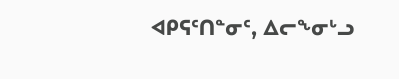ᐊᑭᕋᑦᑎᓐᓂᑦ, ᐃᓕᖕᓂᒡᓗ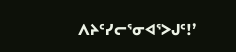ᐱᔨᑦᓯᓕᕐᓂᐊᕐᐳᒍᑦ!’